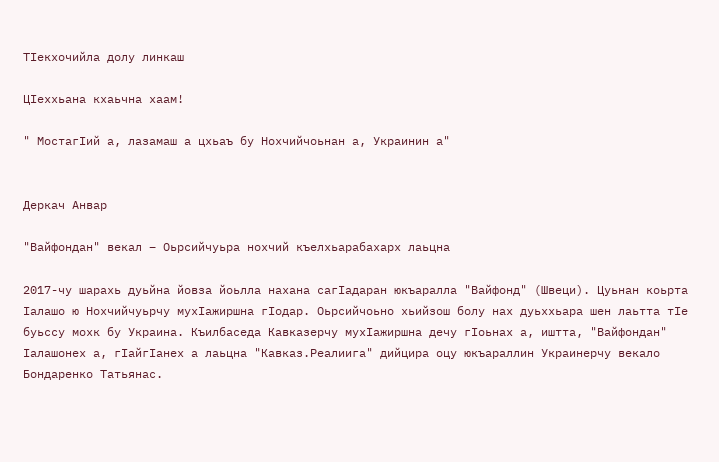ТIекхочийла долу линкаш

ЦIеххьана кхаьчна хаам!

" МостагIий а, лазамаш а цхьаъ бу Нохчийчоьнан а, Украинин а"


Деркач Анвар

"Вайфондан" векал – Оьрсийчуьра нохчий къелхьарабахарх лаьцна

2017-чу шарахь дуьйна йовза йоьлла нахана сагIадаран юкъаралла "Вайфонд" (Швеци). Цуьнан коьрта Iалашо ю Нохчийчуьрчу мухIажиршна гIодар. Оьрсийчоьно хьийзош болу нах дуьххьара шен лаьтта тIе буьссу мохк бу Украина. Къилбаседа Кавказерчу мухIажиршна дечу гIоьнах а, иштта, "Вайфондан" Iалашонех а, гIайгIанех а лаьцна "Кавказ.Реалиига" дийцира оцу юкъараллин Украинерчу векало Бондаренко Татьянас.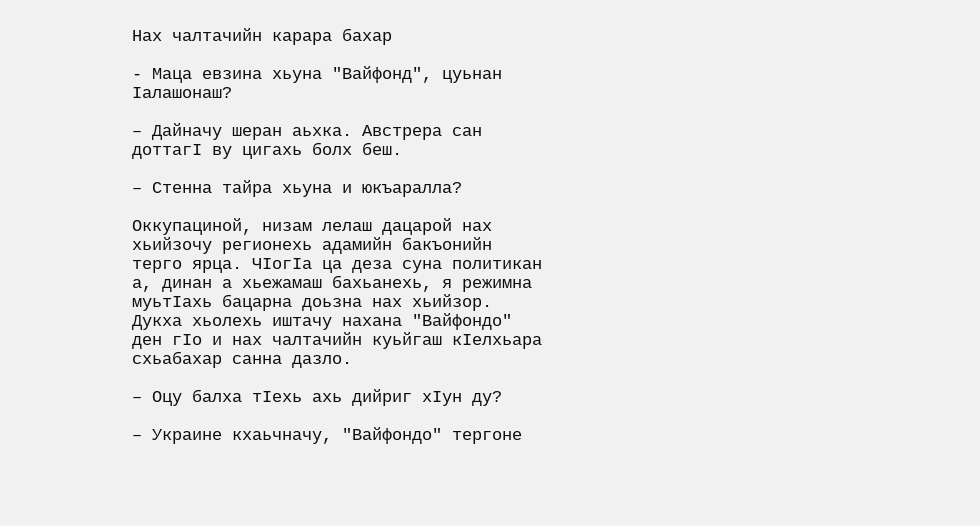Нах чалтачийн карара бахар

- Маца евзина хьуна "Вайфонд", цуьнан Iалашонаш?

– Дайначу шеран аьхка. Австрера сан доттагI ву цигахь болх беш.

– Стенна тайра хьуна и юкъаралла?

Оккупациной, низам лелаш дацарой нах хьийзочу регионехь адамийн бакъонийн терго ярца. ЧIогIа ца деза суна политикан а, динан а хьежамаш бахьанехь, я режимна муьтIахь бацарна доьзна нах хьийзор. Дукха хьолехь иштачу нахана "Вайфондо" ден гIо и нах чалтачийн куьйгаш кIелхьара схьабахар санна дазло.

– Оцу балха тIехь ахь дийриг хIун ду?

– Украине кхаьчначу, "Вайфондо" тергоне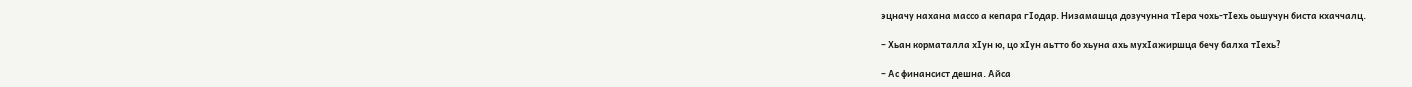эцначу нахана массо а кепара гIодар. Низамашца дозучунна тIера чохь-тIехь оьшучун биста кхаччалц.

– Хьан корматалла хIун ю, цо хIун аьтто бо хьуна ахь мухIажиршца бечу балха тIехь?

– Ас финансист дешна. Айса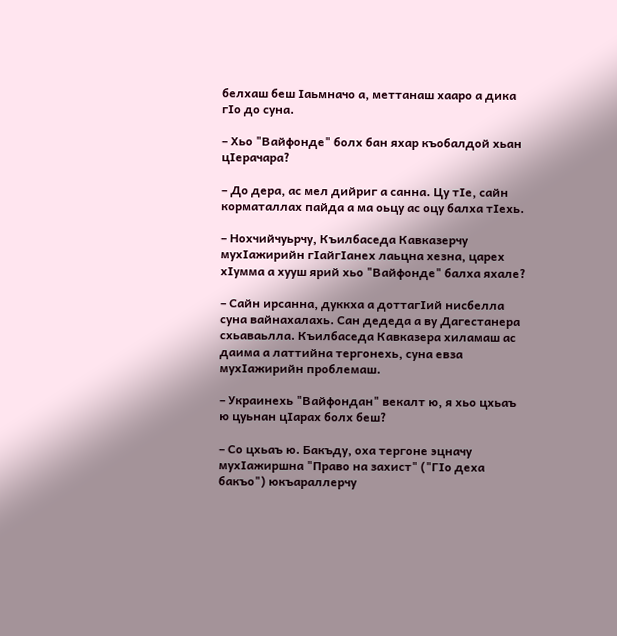белхаш беш Iаьмначо а, меттанаш хааро а дика гIо до суна.

– Хьо "Вайфонде" болх бан яхар къобалдой хьан цIерачара?

– До дера, ас мел дийриг а санна. Цу тIе, сайн корматаллах пайда а ма оьцу ас оцу балха тIехь.

– Нохчийчуьрчу, Къилбаседа Кавказерчу мухIажирийн гIайгIанех лаьцна хезна, царех хIумма а хууш ярий хьо "Вайфонде" балха яхале?

– Сайн ирсанна, дуккха а доттагIий нисбелла суна вайнахалахь. Сан дедеда а ву Дагестанера схьаваьлла. Къилбаседа Кавказера хиламаш ас даима а латтийна тергонехь, суна евза мухIажирийн проблемаш.

– Украинехь "Вайфондан" векалт ю, я хьо цхьаъ ю цуьнан цIарах болх беш?

– Со цхьаъ ю. Бакъду, оха тергоне эцначу мухIажиршна "Право на захист" ("ГIо деха бакъо") юкъараллерчу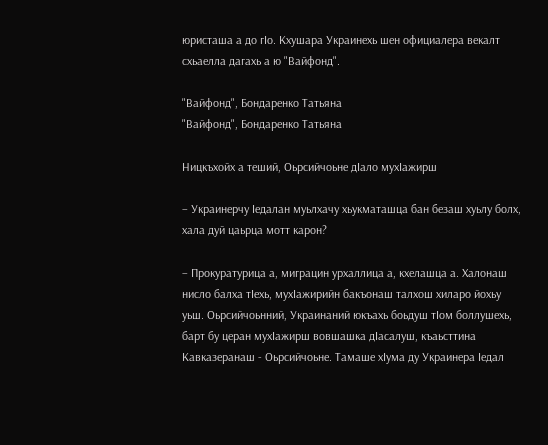юристаша а до гIо. Кхушара Украинехь шен официалера векалт схьаелла дагахь а ю "Вайфонд".

"Вайфонд", Бондаренко Татьяна
"Вайфонд", Бондаренко Татьяна

Ницкъхойх а теший, Оьрсийчоьне дIало мухIажирш

– Украинерчу Iедалан муьлхачу хьукматашца бан безаш хуьлу болх, хала дуй цаьрца мотт карон?

– Прокуратурица а, миграцин урхаллица а, кхелашца а. Халонаш нисло балха тIехь, мухIажирийн бакъонаш талхош хиларо йохьу уьш. Оьрсийчоьнний, Украинаний юкъахь боьдуш тIом боллушехь, барт бу церан мухIажирш вовшашка дIасалуш, къаьсттина Кавказеранаш - Оьрсийчоьне. Тамаше хIума ду Украинера Iедал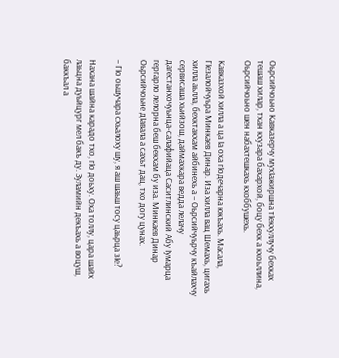Оьрсийчоьно Кавказерчу мухIажиршна тIекхуллучу бехках тешаш хилар, тхан кхузара бахархой, боцу бехк а кхоьллина, Оьрсийчоьно шен набахтешкахь кхоббушехь.

Кавказхой хилла а ца Iа оха гIодечарна юкъахь. Масала, ГIезалойчуьра Минкаев Динар. Иза хилла вац Шемахь, цигахь хилла аьлла, бехктакхам айбинехь а – Оьрсийчуьрчу къайлахчу сервисаша хьийзош, даймахкара ведда лелачу дагестанхочуьнца-салафийаца Саситлинский Абу Iумарца гергарло лелорна беш бекхам бу иза. Минкаев Динар Оьрсийчоьне дIавала а сахьт дац, тхо догу цунах.

– ГIо оьшучара схьалоху шу, я аш шаьш тосу цаьрца зIе?

Нахана шайна карадо тхо, гIо доьху. Оха толлу, цара шайх лаьцна дуьйцург мел бакъ ду. Зуламийн декъахь а воцуш, баккъал а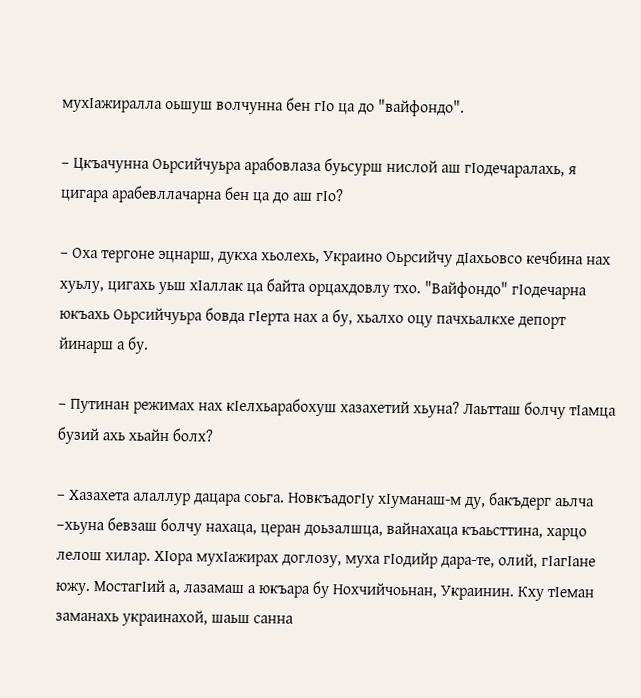мухIажиралла оьшуш волчунна бен гIо ца до "вайфондо".

– Цкъачунна Оьрсийчуьра арабовлаза буьсурш нислой аш гIодечаралахь, я цигара арабевллачарна бен ца до аш гIо?

– Оха тергоне эцнарш, дукха хьолехь, Украино Оьрсийчу дIахьовсо кечбина нах хуьлу, цигахь уьш хIаллак ца байта орцахдовлу тхо. "Вайфондо" гIодечарна юкъахь Оьрсийчуьра бовда гIерта нах а бу, хьалхо оцу пачхьалкхе депорт йинарш а бу.

– Путинан режимах нах кIелхьарабохуш хазахетий хьуна? Лаьтташ болчу тIамца бузий ахь хьайн болх?

– Хазахета алаллур дацара соьга. НовкъадогIу хIуманаш-м ду, бакъдерг аьлча –хьуна бевзаш болчу нахаца, церан доьзалшца, вайнахаца къаьсттина, харцо лелош хилар. ХIора мухIажирах доглозу, муха гIодийр дара-те, олий, гIагIане южу. МостагIий а, лазамаш а юкъара бу Нохчийчоьнан, Украинин. Кху тIеман заманахь украинахой, шаьш санна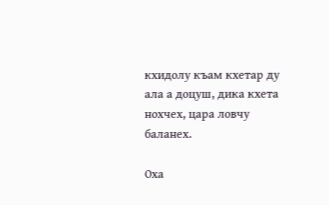кхидолу къам кхетар ду ала а доцуш, дика кхета нохчех, цара ловчу баланех.

Оха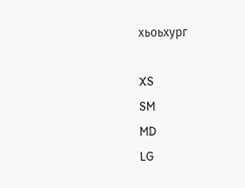хьоьхург

XS
SM
MD
LG